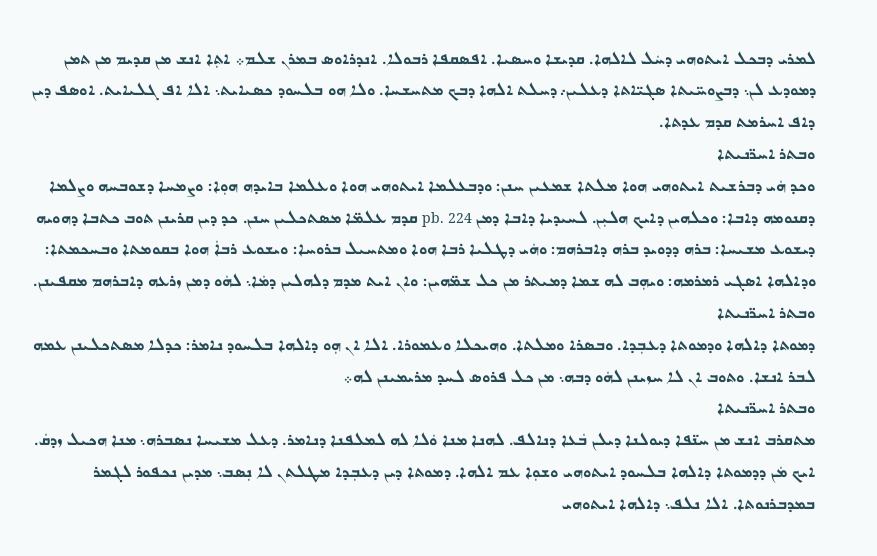ܠܡܪܝ ܕܒܟܠ ܐܝܬܘܗܝ ܕܚܿܠ ܠܐܠܗܐ. ܩܕܝܫܐ ܘܚܣܝܐ. ܐܦܣܩܦܐ ܪܒܘܠܐ. ܐܢܕܪܐܘܣ ܒܡܪܢ ܫܠܡ܀ ܐܬܼܐ ܐܢܫ ܡܢ ܩܕܝܡ ܡܢ ܬܡܢ ܕܡܘܕܥ ܠܢ܆ ܕܒܨܘܚ̈ܝܬܐ ܣܓܝ̈ܐܬܐ ܕܥܠܝܢ܇ ܕܚܠܬ ܐܠܗܐ ܕܒܟ ܡܬܚܫܚܐ. ܘܠܐ ܗܘ ܒܠܚܘܕ ܟܣܝܐܝܬ܆ ܐܠܐ ܐܦ ܓܠܝܐܝܬ. ܐܘܣܦ ܕܝܢ ܕܐܦ ܐܚܪܡܬ ܩܕܡ ܥܕܬܐ.
ܘܒܬܪ ܐܚܪ̈ܢܝܬܐ
ܘܟܕ ܗܿܝ ܕܒܪܫܝܬ ܐܝܬܘܗܝ ܗܘܐ ܡܠܬܐ ܫܡܥܝܢ ܚܢܢ: ܘܕܒܥܠܡܐ ܐܝܬܘܗܝ ܗܘܐ ܘܥܠܡܐ ܒܐܝܕܗ ܗܘܼܐ: ܘܨܡܚܐ ܕܫܘܒܚܗ ܘܨܠܡܐ ܕܩܢܘܡܗ ܕܐܒܐ: ܘܟܠܗܝܢ ܕܐܝܟ ܗܠܝܼܢ. ܠܚܝܕܝܐ ܕܐܒܐ ܕܡܢ pb. 224 ܩܕܡ ܥܠܡ̈ܐ ܡܣܬܟܠܝܢ ܚܢܢ. ܟܕ ܕܝܢ ܩܪܝܢܢ ܬܘܒ ܟܬܒܐ ܕܗܘܝܗ ܕܝܫܘܥ ܡܫܝܚܐ: ܒܪܗ ܕܕܘܝܕ ܒܪܗ ܕܐܒܪܗܡ: ܘܗܿܝ ܕܛܠܝܐ ܪܒܐ ܗܘܐ ܘܡܬܚܝܠ ܒܪܘܚܐ: ܘܝܫܘܥ ܪܒܐܿ ܗܘܐ ܒܩܘܡܬܐ ܘܒܚܟܡܬܐ: ܘܕܐܠܗܐ ܐܣܓܝ ܪܡܪܡܗ: ܘܝܗܼܒ ܠܗ ܫܡܐ ܕܡܝܬܪ ܡܢ ܟܠ ܫܡ̈ܗܝܢ: ܘܐܢ ܐܝܬ ܡܕܡ ܕܠܗܠܝܢ ܕܡܿܐ܆ ܠܗܿܘ ܕܡܢ ܙܪܥܗ ܕܐܒܪܗܡ ܡܩܦܝܢܢ.
ܘܒܬܪ ܐܚܪ̈ܢܝܬܐ
ܕܡܘܬܐ ܕܐܠܗܐ ܘܕܡܘܬܐ ܕܥܒܼܕܐ. ܘܒܣܪܐ ܘܡܠܬܐ. ܘܗܝܟܠܐ ܘܥܡܘܪܐ. ܐܠܐ ܐܢ ܗܼܘ ܕܐܠܗܐ ܒܠܚܘܕ ܢܐܡܪ: ܟܕܠܐ ܡܣܬܟܠܝܢܢ ܥܡܗ ܠܒܪ ܐܢܫܐ. ܘܬܘܒ ܐܢ ܠܐ ܚܙܝܢܢ ܠܗܿܘ ܕܒܗ܆ ܡܢ ܟܠ ܦܪܘܣ ܠܚܕ ܡܪܝܡܝܢܢ ܠܗ܀
ܘܒܬܪ ܐܚܪ̈ܢܝܬܐ
ܡܬܩܪܒ ܐܢܫ ܡܢ ܚܢ̈ܦܐ ܕܝܘܠܢܐ ܕܝܠܢ ܒܿܥܐ ܕܢܐܠܦ. ܠܗܢܐ ܡܢܐ ܘܿܠܐ ܠܗ ܠܡܠܦܢܐ ܕܢܐܡܪ. ܕܥܠ ܡܫܝܚܐ ܢܣܒܪܗ܆ ܡܢܐ ܗܟܝܠ ܙܕܩܿ. ܐܝܟ ܡܿܢ ܕܕܡܘܬܐ ܕܐܠܗܐ ܒܠܚܘܕ ܐܝܬܘܗܝ ܘܫܘܼܐ ܥܡ ܐܠܗܐ. ܕܡܘܬܐ ܕܝܢ ܕܥܒܼܕܐ ܡܛܠܬܢ ܠܐ ܢܼܣܒ܆ ܡܕܝܢ ܢܟܦܘܪ ܠܓܡܪ ܒܡܕܒܪܢܘܬܐ. ܐܠܐ ܢܠܦ܆ ܕܐܠܗܐ ܐܝܬܘܗܝ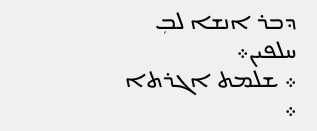ܕܒܪ ܐܢܫܐ ܠܒܼ ܚܠܦܝܢ܀
܀ ܫܠܡܬ ܐܓܪܬܐ ܀